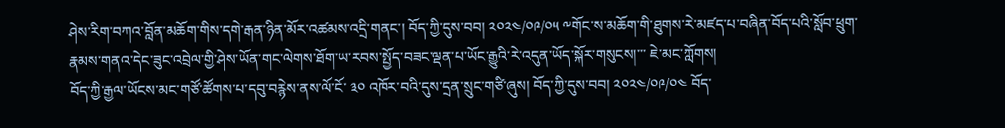ཤེས་རིག་བཀའ་བློན་མཆོག་གིས་དགེ་རྒན་ཉིན་མོར་འཚམས་འདྲི་གནང་། བོད་ཀྱི་དུས་བབ། ༢༠༢༤/༠༩/༠༥ ༸གོང་ས་མཆོག་གི་ཐུགས་རེ་མཛད་པ་བཞིན་བོད་པའི་སློབ་ཕྲུག་རྣམས་གནའ་དེང་ཟུང་འབྲེལ་གྱི་ཤེས་ཡོན་གང་ལེགས་ཐོག་ཡ་རབས་སྤྱོད་བཟང་ལྡན་པ་ཡོང་རྒྱུའི་རེ་འདུན་ཡོད་སྐོར་གསུངས།་་་ ཇེ་མང་ཀློགས།
བོད་ཀྱི་རྒྱལ་ཡོངས་མང་གཙོ་ཚོགས་པ་དབུ་བརྙེས་ནས་ལོ་ངོ་ ༣༠ འཁོར་བའི་དུས་དྲན་སྲུང་གཙི་ཞུས། བོད་ཀྱི་དུས་བབ། ༢༠༢༤/༠༩/༠༤ བོད་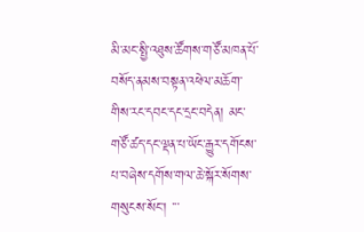མི་མང་སྤྱི་འཐུས་ཚོགས་གཙོ་མཁན་པོ་བསོད་ནམས་བསྟན་འཕེལ་མཆོག་གིས་རང་དབང་དང་དྲང་བདེན། མང་གཙོ་ཚད་དང་ལྡན་པ་ཡོང་རྒྱུར་དགོངས་པ་བཞེས་དགོས་གལ་ཆེ་སྐོར་སོགས་གསུངས་སོང་། ་་་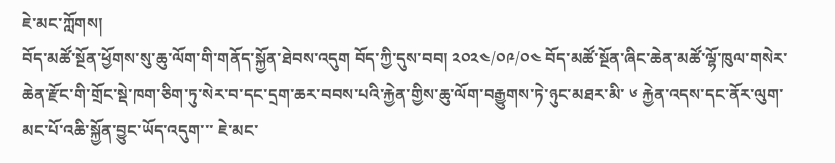ཇེ་མང་ཀློགས།
བོད་མཚོ་སྔོན་ཕྱོགས་སུ་ཆུ་ལོག་གི་གནོད་སྐྱོན་ཐེབས་འདུག བོད་ཀྱི་དུས་བབ། ༢༠༢༤/༠༩/༠༤ བོད་མཚོ་སྔོན་ཞིང་ཆེན་མཚོ་ལྷོ་ཁུལ་གསེར་ཆེན་རྫོང་གི་གྲོང་སྡེ་ཁག་ཅིག་ཏུ་སེར་བ་དང་དྲག་ཆར་བབས་པའི་རྐྱེན་གྱིས་ཆུ་ལོག་བརྒྱུགས་ཏེ་ཉུང་མཐར་མི་ ༦ རྐྱེན་འདས་དང་ནོར་ལུག་མང་པོ་འཆི་སྐྱོན་བྱུང་ཡོད་འདུག་་་ ཇེ་མང་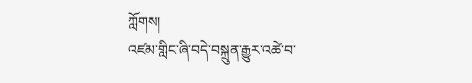ཀློགས།
འཛམ་གླིང་ཞི་བདེ་བསྐྲུན་རྒྱུར་འཚེ་བ་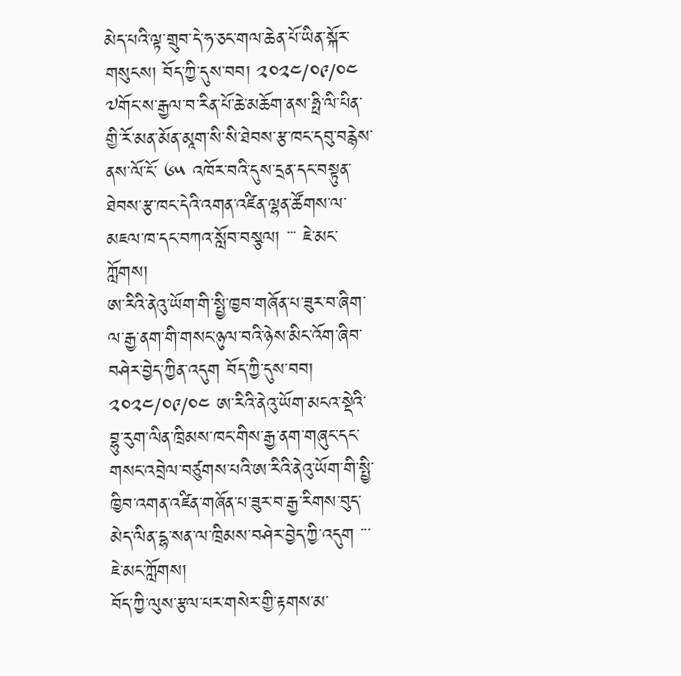མེད་པའི་ལྟ་གྲུབ་དེ་ཧ་ཅང་གལ་ཆེན་པོ་ཡིན་སྐོར་གསུངས། བོད་ཀྱི་དུས་བབ། ༢༠༢༤/༠༩/༠༤ ༧གོང་ས་རྒྱལ་བ་རིན་པོ་ཆེ་མཆོག་ནས་ཧྥི་ལི་པིན་གྱི་རོ་མན་མོན་མཱག་སི་སི་ཐེབས་རྩ་ཁང་དབུ་བརྙེས་ནས་ལོ་ངོ་ ༦༥ འཁོར་བའི་དུས་དྲན་དང་བསྟུན་ཐེབས་རྩ་ཁང་དེའི་འགན་འཛིན་ལྷན་ཚོགས་ལ་མཇལ་ཁ་དང་བཀའ་སློབ་བསྩལ། ་་་ ཇེ་མང་ཀློགས།
ཨ་རིའི་ནེའུ་ཡོག་གི་སྤྱི་ཁྱབ་གཞོན་པ་ཟུར་བ་ཞིག་ལ་རྒྱ་ནག་གི་གསང་ཉུལ་བའི་ཉེས་མིང་འོག་ཞིབ་བཤེར་བྱེད་ཀྱིན་འདུག བོད་ཀྱི་དུས་བབ། ༢༠༢༤/༠༩/༠༤ ཨ་རིའི་ནེའུ་ཡོག་མངའ་སྡེའི་བྷུ་རུག་ལིན་ཁྲིམས་ཁང་གིས་རྒྱ་ནག་གཞུང་དང་གསང་འབྲེལ་བཙུགས་པའི་ཨ་རིའི་ནེའུ་ཡོག་གི་སྤྱི་ཁྱིབ་འགན་འཛིན་གཞོན་པ་ཟུར་བ་རྒྱ་རིགས་བུད་མེད་ལིན་དྷ་སན་ལ་ཁྲིམས་བཤེར་བྱེད་ཀྱི་འདུག ་་་ ཇེ་མང་ཀློགས།
བོད་ཀྱི་ལུས་རྩལ་པར་གསེར་གྱི་རྟགས་མ་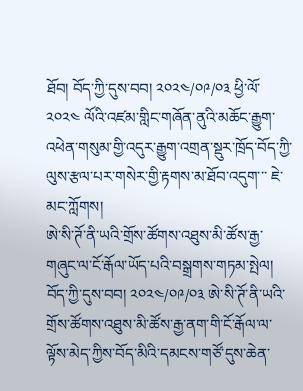ཐོབ། བོད་ཀྱི་དུས་བབ། ༢༠༢༤/༠༩/༠༣ ཕྱི་ལོ་ ༢༠༢༤ ལོའི་འཛམ་གླིང་གཞོན་ནུའི་མཆོང་རྒྱུག་འཕེན་གསུམ་གྱི་འདུར་རྒྱུག་འགྲན་སྡུར་ཁྲོད་བོད་ཀྱི་ལུས་རྩལ་པར་གསེར་གྱི་རྟགས་མ་ཐོབ་འདུག་་་ ཇེ་མང་ཀློགས།
ཨེ་སི་ཊོ་ནི་ཡའི་གྲོས་ཚོགས་འཐུས་མི་ཚོས་རྒྱ་གཞུང་ལ་ངོ་རྒོལ་ཡོད་པའི་བསྒྲགས་གཏམ་སྤེལ། བོད་ཀྱི་དུས་བབ། ༢༠༢༤/༠༩/༠༣ ཨེ་སི་ཊོ་ནི་ཡའི་གྲོས་ཚོགས་འཐུས་མི་ཚོས་རྒྱ་ནག་གི་ངོ་རྒོལ་ལ་ལྟོས་མེད་ཀྱིས་བོད་མིའི་དམངས་གཙོ་དུས་ཆེན་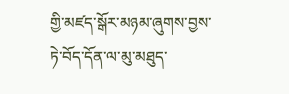གྱི་མཛད་སྒོར་མཉམ་ཞུགས་བྱས་ཏེ་བོད་དོན་ལ་མུ་མཐུད་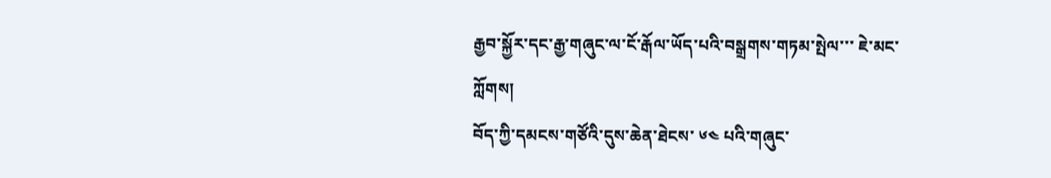རྒྱབ་སྐྱོར་དང་རྒྱ་གཞུང་ལ་ངོ་རྒོལ་ཡོད་པའི་བསྒྲགས་གཏམ་སྤེལ་་་ ཇེ་མང་ཀློགས།
བོད་ཀྱི་དམངས་གཙོའི་དུས་ཆེན་ཐེངས་ ༦༤ པའི་གཞུང་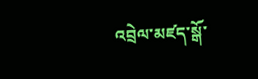འབྲེལ་མཛད་སྒོ་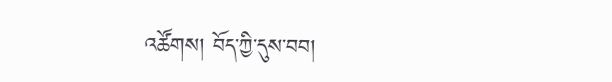འཚོགས། བོད་ཀྱི་དུས་བབ།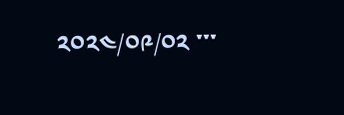༢༠༢༤/༠༩/༠༢ ་་་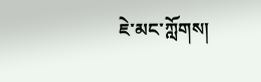ཇེ་མང་ཀློགས།